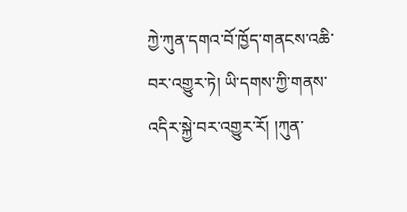ཀྱེ་ཀུན་དགའ་བོ་ཁྱོད་གནངས་འཆི་བར་འགྱུར་ཏེ། ཡི་དགས་ཀྱི་གནས་འདིར་སྐྱེ་བར་འགྱུར་རོ། །ཀུན་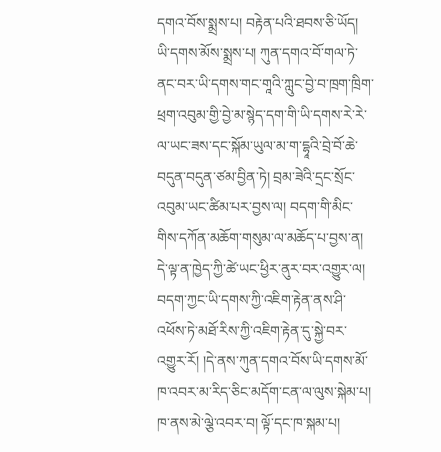དགའ་བོས་སྨྲས་པ། བརྟེན་པའི་ཐབས་ཅི་ཡོད། ཡི་དགས་མོས་སྨྲས་པ། ཀུན་དགའ་བོ་གལ་ཏེ་ནང་བར་ཡི་དགས་གང་གཱའི་ཀླུང་བྱེ་བ་ཁྲག་ཁྲིག་ཕྲག་འབུམ་གྱི་བྱེ་མ་སྙེད་དག་གི་ཡི་དགས་རེ་རེ་ལ་ཡང་ཟས་དང་སྐོམ་ཡུལ་མ་ག་དྷཱའི་བྲེ་བོ་ཆེ་བདུན་བདུན་ཙམ་བྱིན་ཏེ། བྲམ་ཟེའི་དྲང་སྲོང་འབུམ་ཡང་ཚིམ་པར་བྱས་ལ། བདག་གི་མིང་གིས་དཀོན་མཆོག་གསུམ་ལ་མཆོད་པ་བྱས་ན། དེ་ལྟ་ན་ཁྱེད་ཀྱི་ཚེ་ཡང་ཕྱིར་ནུར་བར་འགྱུར་ལ། བདག་ཀྱང་ཡི་དགས་ཀྱི་འཇིག་རྟེན་ནས་ཤི་འཕོས་ཏེ་མཐོ་རིས་ཀྱི་འཇིག་རྟེན་དུ་སྐྱེ་བར་འགྱུར་རོ། །དེ་ནས་ཀུན་དགའ་བོས་ཡི་དགས་མོ་ཁ་འབར་མ་རིད་ཅིང་མདོག་ངན་ལ་ལུས་སྐེམ་པ། ཁ་ནས་མེ་ལྕེ་འབར་བ། ལྟོ་དང་ཁ་སྐམ་པ།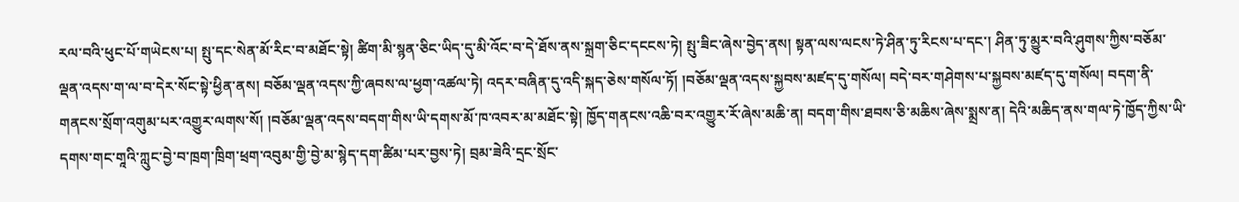རལ་བའི་ཕུང་པོ་གཡེངས་པ། སྤུ་དང་སེན་མོ་རིང་བ་མཐོང་སྟེ། ཚིག་མི་སྙན་ཅིང་ཡིད་དུ་མི་འོང་བ་དེ་ཐོས་ནས་སྐྲག་ཅིང་དངངས་ཏེ། སྤུ་ཟིང་ཞེས་བྱེད་ནས། སྟན་ལས་ལངས་ཏེ་ཤིན་ཏུ་རིངས་པ་དང་། ཤིན་ཏུ་མྱུར་བའི་ཤུགས་ཀྱིས་བཅོམ་ལྡན་འདས་ག་ལ་བ་དེར་སོང་སྟེ་ཕྱིན་ནས། བཅོམ་ལྡན་འདས་ཀྱི་ཞབས་ལ་ཕྱག་འཚལ་ཏེ། འདར་བཞིན་དུ་འདི་སྐད་ཅེས་གསོལ་ཏོ། །བཅོམ་ལྡན་འདས་སྐྱབས་མཛད་དུ་གསོལ། བདེ་བར་གཤེགས་པ་སྐྱབས་མཛད་དུ་གསོལ། བདག་ནི་གནངས་སྲོག་འགུམ་པར་འགྱུར་ལགས་སོ། །བཅོམ་ལྡན་འདས་བདག་གིས་ཡི་དགས་མོ་ཁ་འབར་མ་མཐོང་སྟེ། ཁྱོད་གནངས་འཆི་བར་འགྱུར་རོ་ཞེས་མཆི་ན། བདག་གིས་ཐབས་ཅི་མཆིས་ཞེས་སྨྲས་ན། དེའི་མཆིད་ནས་གལ་ཏེ་ཁྱོད་ཀྱིས་ཡི་དགས་གང་གཱའི་ཀླུང་བྱེ་བ་ཁྲག་ཁྲིག་ཕྲག་འབུམ་གྱི་བྱེ་མ་སྙེད་དག་ཚིམ་པར་བྱས་ཏེ། བྲམ་ཟེའི་དྲང་སྲོང་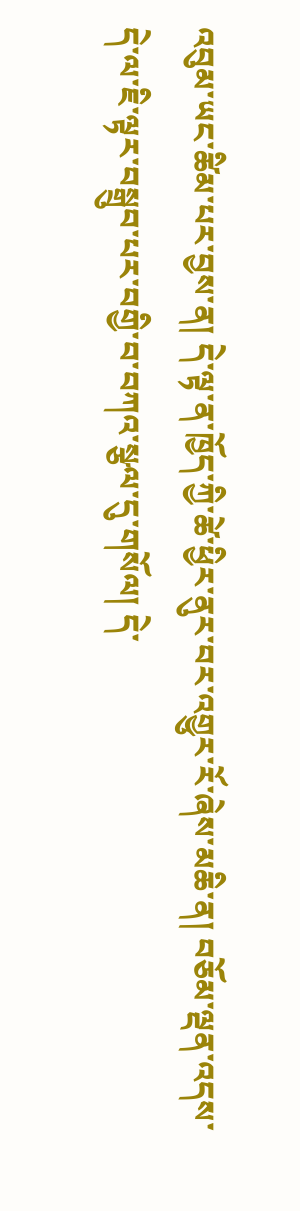འབུམ་ཡང་ཚིམ་པར་བྱས་ན། དེ་ལྟ་ན་ཁྱོད་ཀྱི་ཚེ་ཕྱིར་ནུར་བར་འགྱུར་རོ་ཞེས་མཆི་ན། བཅོམ་ལྡན་འདས་དེ་ལ་ཇི་ལྟར་བསྒྲུབ་པར་བགྱི་བ་བཀའ་སྩལ་དུ་གསོལ། དེ་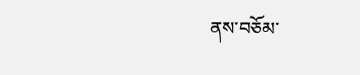ནས་བཅོམ་